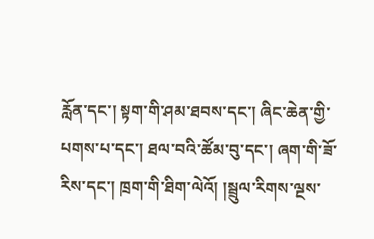རློན་དང་། སྟག་གི་ཤམ་ཐབས་དང་། ཞིང་ཆེན་གྱི་པགས་པ་དང་། ཐལ་བའི་ཚོམ་བུ་དང་། ཞག་གི་ཟོ་རིས་དང་། ཁྲག་གི་ཐིག་ལེའོ། །སྦྲུལ་རིགས་ལྔས་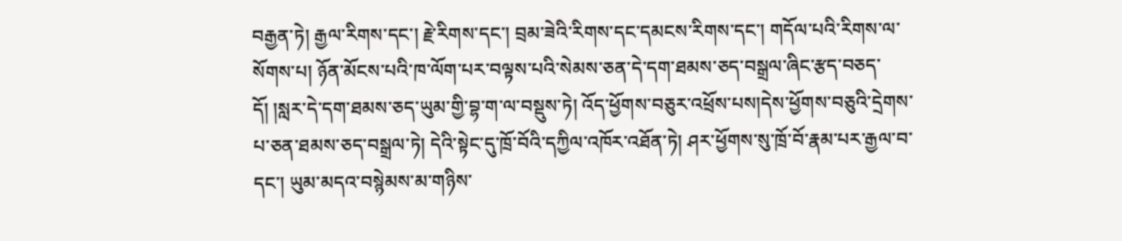བརྒྱན་ཏེ། རྒྱལ་རིགས་དང་། རྗེ་རིགས་དང་། བྲམ་ཟེའི་རིགས་དང་དམངས་རིགས་དང་། གདོལ་པའི་རིགས་ལ་སོགས་པ། ཉོན་མོངས་པའི་ཁ་ལོག་པར་བལྟས་པའི་སེམས་ཅན་དེ་དག་ཐམས་ཅད་བསྒྲལ་ཞིང་རྩད་བཅད་དོ། །སླར་དེ་དག་ཐམས་ཅད་ཡུམ་གྱི་བྷ་ག་ལ་བསྡུས་ཏེ། འོད་ཕྱོགས་བཅུར་འཕྲོས་པས།དེས་ཕྱོགས་བཅུའི་དྲེགས་པ་ཅན་ཐམས་ཅད་བསྒྲལ་ཏེ། དེའི་སྟེང་དུ་ཁྲོ་བོའི་དཀྱིལ་འཁོར་འཐོན་ཏེ། ཤར་ཕྱོགས་སུ་ཁྲོ་བོ་རྣམ་པར་རྒྱལ་བ་དང་། ཡུམ་མདའ་བསྙེམས་མ་གཉིས་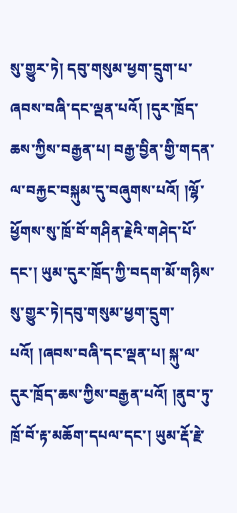སུ་གྱུར་ཏེ། དབུ་གསུམ་ཕྱག་དྲུག་པ་ཞབས་བཞི་དང་ལྡན་པའོ། །དུར་ཁྲོད་ཆས་ཀྱིས་བརྒྱན་པ། བརྒྱ་བྱིན་གྱི་གདན་ལ་བརྐྱང་བསྐུམ་དུ་བཞུགས་པའོ། །ལྷོ་ཕྱོགས་སུ་ཁྲོ་བོ་གཤིན་རྗེའི་གཤེད་པོ་དང་། ཡུམ་དུར་ཁྲོད་ཀྱི་བདག་མོ་གཉིས་སུ་གྱུར་ཏེ།དབུ་གསུམ་ཕྱག་དྲུག་པའོ། །ཞབས་བཞི་དང་ལྡན་པ། སྐུ་ལ་དུར་ཁྲོད་ཆས་ཀྱིས་བརྒྱན་པའོ། །ནུབ་ཏུ་ཁྲོ་བོ་རྟ་མཆོག་དཔལ་དང་། ཡུམ་རྡོ་རྗེ་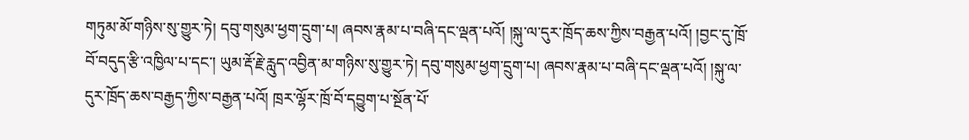གཏུམ་མོ་གཉིས་སུ་གྱུར་ཏེ། དབུ་གསུམ་ཕྱག་དྲུག་པ། ཞབས་རྣམ་པ་བཞི་དང་ལྡན་པའོ། །སྐུ་ལ་དུར་ཁྲོད་ཆས་ཀྱིས་བརྒྱན་པའོ། །བྱང་དུ་ཁྲོ་བོ་བདུད་རྩི་འཁྱིལ་པ་དང་། ཡུམ་རྡོ་རྗེ་རླུད་འབྱིན་མ་གཉིས་སུ་གྱུར་ཏེ། དབུ་གསུམ་ཕྱག་དྲུག་པ། ཞབས་རྣམ་པ་བཞི་དང་ལྡན་པའོ། །སྐུ་ལ་དུར་ཁྲོད་ཆས་བརྒྱད་ཀྱིས་བརྒྱན་པའོ། ཁྲར་ལྷོར་ཁྲོ་བོ་དབྱུག་པ་སྔོན་པོ་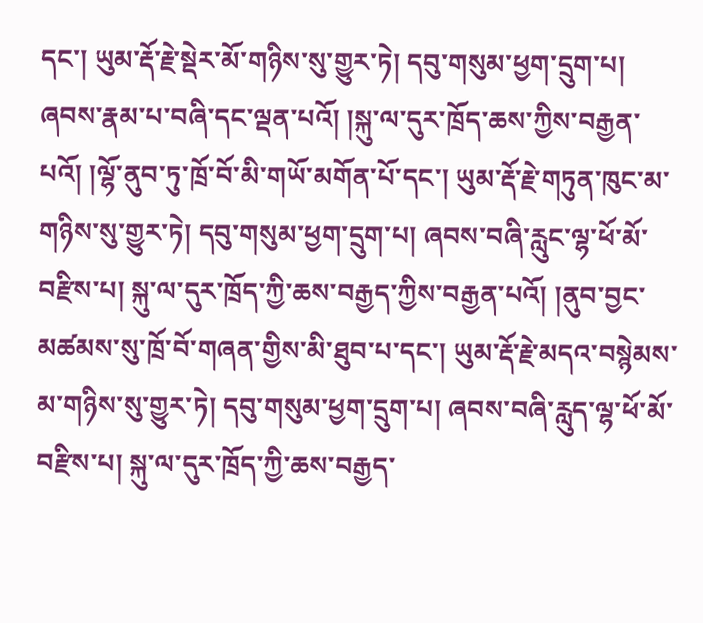དང་། ཡུམ་རྡོ་རྗེ་སྡེར་མོ་གཉིས་སུ་གྱུར་ཏེ། དབུ་གསུམ་ཕྱག་དྲུག་པ། ཞབས་རྣམ་པ་བཞི་དང་ལྡན་པའོ། །སྐུ་ལ་དུར་ཁྲོད་ཆས་ཀྱིས་བརྒྱན་པའོ། །ལྷོ་ནུབ་ཏུ་ཁྲོ་བོ་མི་གཡོ་མགོན་པོ་དང་། ཡུམ་རྡོ་རྗེ་གཏུན་ཁུང་མ་གཉིས་སུ་གྱུར་ཏེ། དབུ་གསུམ་ཕྱག་དྲུག་པ། ཞབས་བཞི་རླུང་ལྷ་ཕོ་མོ་བརྫིས་པ། སྐུ་ལ་དུར་ཁྲོད་ཀྱི་ཆས་བརྒྱད་ཀྱིས་བརྒྱན་པའོ། །ནུབ་བྱང་མཚམས་སུ་ཁྲོ་བོ་གཞན་གྱིས་མི་ཐུབ་པ་དང་། ཡུམ་རྡོ་རྗེ་མདའ་བསྙེམས་མ་གཉིས་སུ་གྱུར་ཏེ། དབུ་གསུམ་ཕྱག་དྲུག་པ། ཞབས་བཞི་རླུད་ལྷ་ཕོ་མོ་བརྫིས་པ། སྐུ་ལ་དུར་ཁྲོད་ཀྱི་ཆས་བརྒྱད་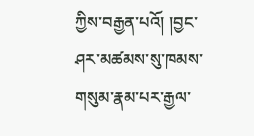ཀྱིས་བརྒྱན་པའོ། །བྱང་ཤར་མཚམས་སུ་ཁམས་གསུམ་རྣམ་པར་རྒྱལ་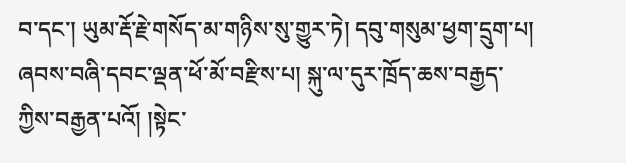བ་དང་། ཡུམ་རྡོ་རྗེ་གསོད་མ་གཉིས་སུ་གྱུར་ཏེ། དབུ་གསུམ་ཕྱག་དྲུག་པ། ཞབས་བཞི་དབང་ལྡན་ཕོ་མོ་བརྫིས་པ། སྐུ་ལ་དུར་ཁྲོད་ཆས་བརྒྱད་ཀྱིས་བརྒྱན་པའོ། །སྟེང་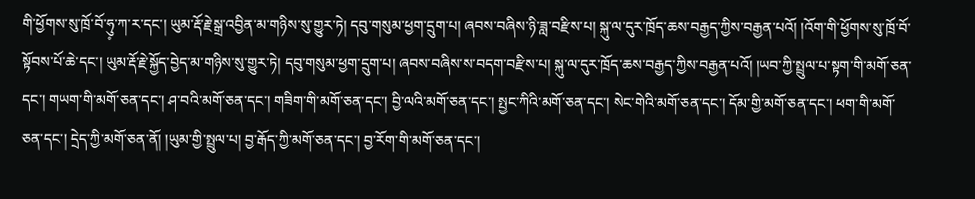གི་ཕྱོགས་སུ་ཁྲོ་བོ་ཧུ༷་ཀ་ར་དང་། ཡུམ་རྡོ་རྗེ་སྒྲ་འབྱིན་མ་གཉིས་སུ་གྱུར་ཏེ། དབུ་གསུམ་ཕྱག་དྲུག་པ། ཞབས་བཞིས་ཉི་ཟླ་བརྫིས་པ། སྐུ་ལ་དུར་ཁྲོད་ཆས་བརྒྱད་ཀྱིས་བརྒྱན་པའོ། །འོག་གི་ཕྱོགས་སུ་ཁྲོ་བོ་སྟོབས་པོ་ཆེ་དང་། ཡུམ་རྡོ་རྗེ་སྐྱོད་བྱེད་མ་གཉིས་སུ་གྱུར་ཏེ། དབུ་གསུམ་ཕྱག་དྲུག་པ། ཞབས་བཞིས་ས་བདག་བརྫིས་པ། སྐུ་ལ་དུར་ཁྲོད་ཆས་བརྒྱད་ཀྱིས་བརྒྱན་པའོ། །ཡབ་ཀྱི་སྤྲུལ་པ་སྟག་གི་མགོ་ཅན་དང་། གཡག་གི་མགོ་ཅན་དང་། ཤ་བའི་མགོ་ཅན་དང་། གཟིག་གི་མགོ་ཅན་དང་། བྱི་ལའི་མགོ་ཅན་དང་། སྤྱང་ཀིའི་མགོ་ཅན་དང་། སེང་གེའི་མགོ་ཅན་དང་། དོམ་གྱི་མགོ་ཅན་དང་། ཕག་གི་མགོ་ཅན་དང་། དྲེད་ཀྱི་མགོ་ཅན་ནོ། །ཡུམ་གྱི་སྤྲུལ་པ། བྱ་རྒོད་ཀྱི་མགོ་ཅན་དང་། བྱ་རོག་གི་མགོ་ཅན་དང་།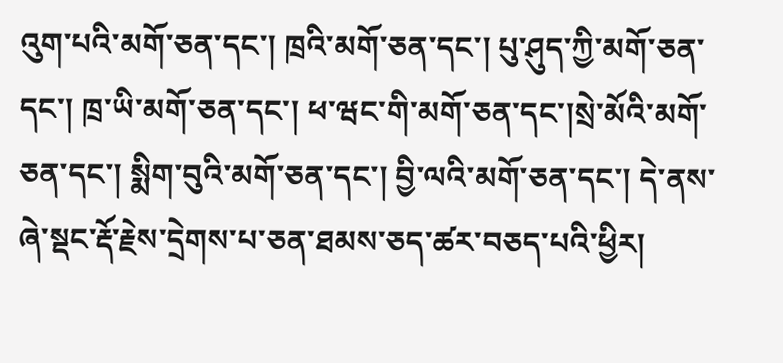འུག་པའི་མགོ་ཅན་དང་། ཁྲའི་མགོ་ཅན་དང་། པུ་ཤུད་ཀྱི་མགོ་ཅན་དང་། ཁྲ་ཡི་མགོ་ཅན་དང་། ཕ་ཝང་གི་མགོ་ཅན་དང་།སྲེ་མོའི་མགོ་ཅན་དང་། སྨིག་བུའི་མགོ་ཅན་དང་། བྱི་ལའི་མགོ་ཅན་དང་། དེ་ནས་ཞེ་སྡང་རྡོ་རྗེས་དྲེགས་པ་ཅན་ཐམས་ཅད་ཚར་བཅད་པའི་ཕྱིར།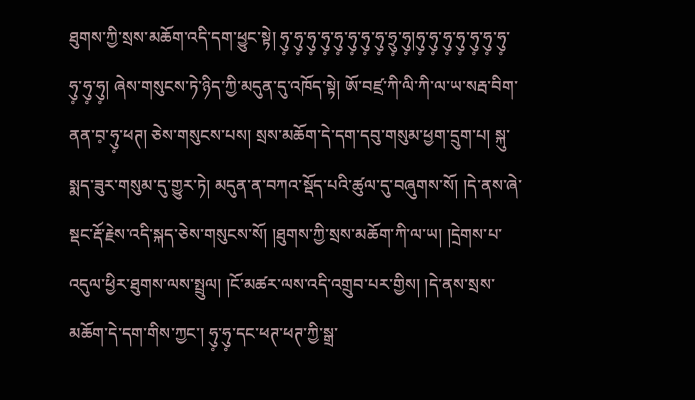ཐུགས་ཀྱི་སྲས་མཆོག་འདི་དག་ཕྱུང་སྟེ། ཧུ༷་ཧུ༷་ཧུ༷་ཧུ༷་ཧུ༷་ཧུ༷་ཧུ༷་ཧུ༷་ཧྲུ༷་ཧུ༷།ཧུ༷་ཧུ༷་ཧུ༷་ཧུ༷་ཧུ༷་ཧུ༷་ཧུ༷་ཧུ༷་ཧུ༷་ཧུ༷། ཞེས་གསུངས་ཏེ་ཉིད་ཀྱི་མདུན་དུ་འཁོད་སྟེ། ཨོ་བཛྲ་ཀི་ལི་ཀི་ལ་ཡ་སརྦ་བིག་ནན་བ༷་ཧུ༷་ཕཊ། ཅེས་གསུངས་པས། སྲས་མཆོག་དེ་དག་དབུ་གསུམ་ཕྱག་དྲུག་པ། སྐུ་སྨད་ཟུར་གསུམ་དུ་གྱུར་ཏེ། མདུན་ན་བཀའ་སྡོད་པའི་ཚུལ་དུ་བཞུགས་སོ། །དེ་ནས་ཞེ་སྡང་རྡོ་རྗེས་འདི་སྐད་ཅེས་གསུངས་སོ། །ཐུགས་ཀྱི་སྲས་མཆོག་ཀི་ལ་ཡ། །དྲེགས་པ་འདུལ་ཕྱིར་ཐུགས་ལས་སྤྲུལ། །ངོ་མཚར་ལས་འདི་འགྲུབ་པར་གྱིས། །དེ་ནས་སྲས་མཆོག་དེ་དག་གིས་ཀྱང་། ཧུ༷་ཧུ༷་དང་ཕཊ་ཕཊ་ཀྱི་སྒྲ་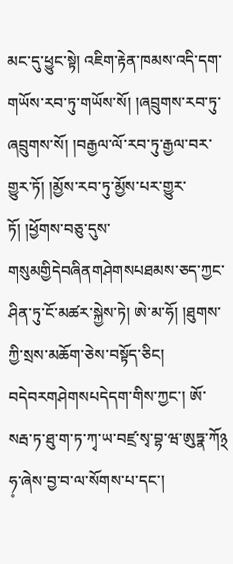མང་དུ་ཕྱུང་སྟེ། འཇིག་རྟེན་ཁམས་འདི་དག་གཡོས་རབ་ཏུ་གཡོས་སོ། །ཞབྲུགས་རབ་ཏུ་ཞབྲུགས་སོ། །བརྒྱལ་ལོ་རབ་ཏུ་རྒྱལ་བར་གྱུར་ཏོ། །མྱོས་རབ་ཏུ་མྱོས་པར་གྱུར་ཏོ། །ཕྱོགས་བཅུ་དུས་གསུམགྱིདེབཞིནགཤེགསཔཐམས་ཅད་ཀྱང་ཤིན་ཏུ་ངོ་མཚར་སྐྱེས་ཏེ། ཨེ་མ་ཧོ། །ཐུགས་ཀྱི་སྲས་མཆོག་ཅེས་བསྟོད་ཅིང། བདེབརགཤེགསཔདེདག་གིས་ཀྱང་། ཨོ་སརྦ་ཏ་ཐུ་ག་ཏ་ཀྭ་ཡ་བཛྲ་སྭ་བྷ་ཝ་ཨུཏྣ་ཀོ྅ཧ༷་ཞེས་བྱ་བ་ལ་སོགས་པ་དང་།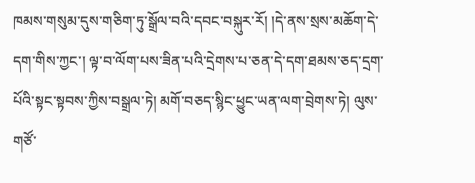ཁམས་གསུམ་དུས་གཅིག་ཏུ་སྒྲོལ་བའི་དབང་བསྐུར་རོ། །དེ་ནས་སྲས་མཆོག་དེ་དག་གིས་ཀྱང་། ལྟ་བ་ལོག་པས་ཟིན་པའི་དྲེགས་པ་ཅན་དེ་དག་ཐམས་ཅད་དྲག་པོའི་སྟང་སྟབས་ཀྱིས་བསྒྲལ་ཏེ། མགོ་བཅད་སྙིང་ཕྱུང་ཡན་ལག་བྲེགས་ཏེ། ལུས་གཙོ་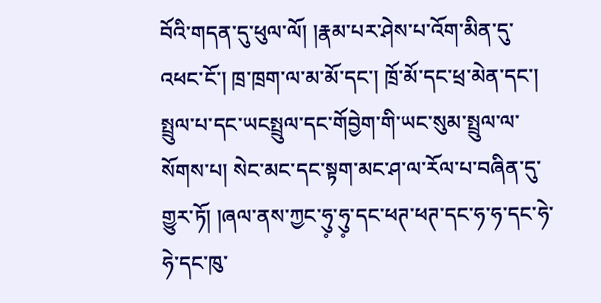བོའི་གདན་དུ་ཕུལ་ལོ། །རྣམ་པར་ཤེས་པ་འོག་མིན་དུ་འཕང་ངོ་། ཁྲ་ཁྲག་ལ་མ་མོ་དང་། ཁྲོ་མོ་དང་ཕྲ་མེན་དང་། སྤྲུལ་པ་དང་ཡངསྤྲུལ་དང་གོབྱེག་གི་ཡང་སུམ་སྤྲུལ་ལ་སོགས་པ། སེང་མང་དང་སྟག་མང་ཤ་ལ་རོལ་པ་བཞིན་དུ་གྱུར་ཏོ། །ཞལ་ནས་ཀྱང་ཧུ༷་ཧུ༷་དང་ཕཊ་ཕཊ་དང་ཧ་ཧ་དང་ཧེ་ཧེ་དང་ཁུ་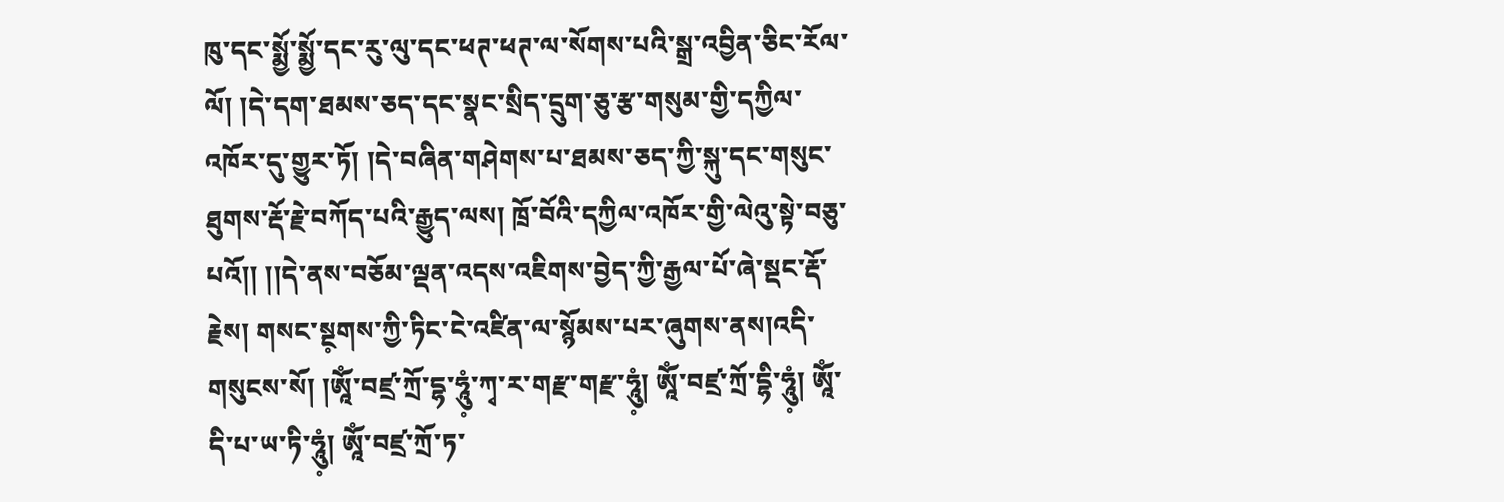ཁུ་དང་སྨྱོ་སྨྱོ་དང་རུ་ལུ་དང་ཕཊ་ཕཊ་ལ་སོགས་པའི་སྒྲ་འབྱིན་ཅིང་རོལ་ལོ། །དེ་དག་ཐམས་ཅད་དང་སྣང་སྲིད་དྲུག་ཅུ་རྩ་གསུམ་གྱི་དཀྱིལ་འཁོར་དུ་གྱུར་ཏོ། །དེ་བཞིན་གཤེགས་པ་ཐམས་ཅད་ཀྱི་སྐུ་དང་གསུང་ཐུགས་རྡོ་རྗེ་བཀོད་པའི་རྒྱུད་ལས། ཁྲོ་བོའི་དཀྱིལ་འཁོར་གྱི་ལེའུ་སྟེ་བཅུ་པའོ།། །།དེ་ནས་བཅོམ་ལྡན་འདས་འཇིགས་བྱེད་ཀྱི་རྒྱལ་པོ་ཞེ་སྡང་རྡོ་རྗེས། གསང་སྔ༷གས་ཀྱི་ཏིང་ངེ་འཛིན་ལ་སྙོམས་པར་ཞུགས་ནས།འདི་གསུངས་སོ། །ཨཱོཾ་བཛྲ་ཀྲོ་དྷ་ཧཱུཾ༷་ཀྭ་ར་གརྫ་གརྫ་ཧཱུཾ༷། ཨཱོཾ་བཛྲ་ཀྲོ་དྷི་ཧཱུཾ༷། ཨཱོཾ་དི་པ་ཡ་ཏི་ཧཱུཾ༷། ཨཱོཾ་བཛྲ་ཀྲོ་ཏ་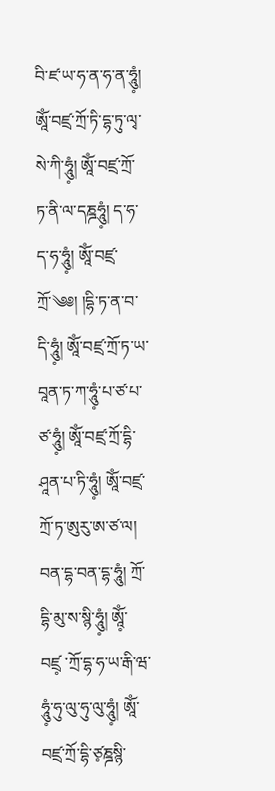བི་ཛ་ཡ་ཧ་ན་ཧ་ན་ཧཱུཾ༷། ཨཱོཾ་བཛྲ་ཀྲོ་ཏི་དྷ་ཏུ་ལྭ་སེ་ཀི་ཧཱུཾ༷། ཨཱོཾ་བཛྲ་ཀྲོ་ཏ་ནི་ལ་དཎྜཧཱུཾ༷། ད་ཧ་ད་ཧ་ཧཱུཾ༷། ཨཱོཾ་བཛྲ་ཀྲོ་༄༅། །དྷི་ཏ་ན་བ་དི་ཧཱུཾ༷། ཨཱོཾ་བཛྲ་ཀྲོ་ཏ་ཡ་བཱན་ཏ་ཀ་ཧཱུཾ༷་པ་ཙ་པ་ཙ་ཧཱུཾ༷། ཨཱོཾ་བཛྲ་ཀྲོ་དྷི་ཤཱན་པ་ཏི་ཧཱུཾ༷། ཨཱོཾ་བཛྲ་ཀྲོ་ཏ་ཨུརུ་ཨ་ཙ་ལ། བན་དྷ་བན་དྷ་ཧཱུཾ། ཀྲོ་དྷི་མུ་ས་སྙི་ཧཱུཾ༷། ཨཱོཾ༷་བཛྲ༷ ་ཀྲོ་དྷ་ཧ་ཡ་རྒི་ཝ་ཧཱུཾ༷་ཧུ་ལུ་ཧུ་ལུ་ཧཱུཾ༷། ཨཱོཾ་བཛྲ་ཀྲོ་དྷི་ཙ༷ཎྜསྙི་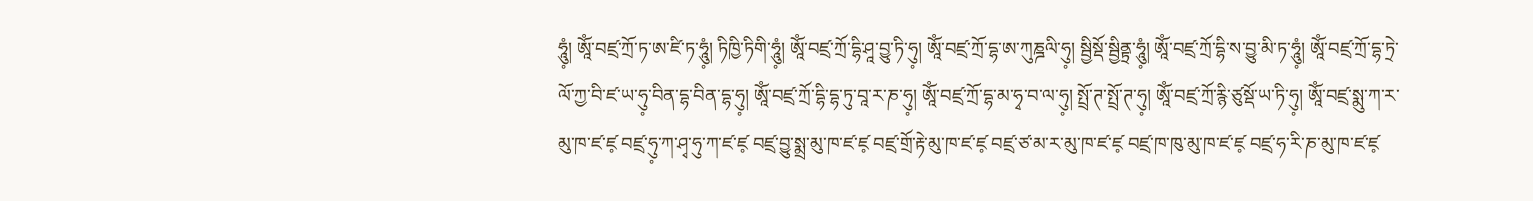ཧཱུཾ༷། ཨཱོཾ་བཛྲ་ཀྲོ་ཏ་ཨ་ཛི་ཏ་ཧཱུཾ༷། ཏིཁྱི་ཏིགི་ཧཱུཾ༷། ཨཱོཾ་བཛྲ་ཀྲོ་དྷི་ཤཱ་བྱུ་ཏི་ཧུ༷། ཨཱོཾ་བཛྲ་ཀྲོ་དྷ་ཨ་ཀུཎྜལི་ཧུ༷། སྦྱིསྡོ་སྦྱིནྟྲ་ཧཱུཾ༷། ཨཱོཾ་བཛྲ་ཀྲོ་དྷི་ས་བྱུ་མི་ཏ་ཧཱུཾ༷། ཨཱོཾ་བཛྲ་ཀྲོ་དྷ་ཏྲེ་ལོ་ཀྱ་བི་ཛ་ཡ་ཧུ༷་བིན་དྷ་བིན་དྷ་ཧུ༷། ཨཱོཾ་བཛྲ་ཀྲོ་དྷི་དྷ་ཏུ་བཱ་ར་ཎ་ཧུ༷། ཨཱོཾ་བཛྲ་ཀྲོ་དྷ་མ་ཧྭ་བ་ལ་ཧུ༷། སྤྲོ་ཊ་སྤྲོ་ཊ་ཧུ༷། ཨཱོཾ་བཛྲ་ཀྲོ་རྙི་ཙུསྡོ་ཡ་ཏི་ཧུ༷། ཨཱོཾ་བཛྲ་སྨུ་ཀ་ར་མུ་ཁ་ཛ་ཛ༷ བཛྲ་ཧུ༷་ཀ་ཤྭ་ཧུ་ཀ་ཛ་ཛ༷ བཛྲ་བྱུ་སྨྲ་མུ་ཁ་ཛ་ཛ༷ བཛྲ་གྲོ་རྟེ་མུ་ཁ་ཛ་ཛ༷ བཛྲ་ཙ་མ་ར་མུ་ཁ་ཛ་ཛ༷ བཛྲ་ཁ་ཁུ་མུ་ཁ་ཛ་ཛ༷ བཛྲ་ཧ་རི་ཎ་མུ་ཁ་ཛ་ཛ༷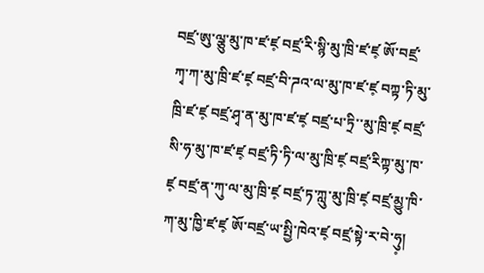བཛྲ་ཨུ་ལྕུ་མུ་ཁ་ཛ་ཛ༷ བཛྲ་རི་སྙི་མུ་ཁྲི་ཛ་ཛ༷ ཨོ་བཛྲ་ཀྭ་ཀ་མུ་ཁྲི་ཛ་ཛ༷ བཛྲ་བི་ཌའ་ལ་མུ་ཁ་ཛ་ཛ༷ བཀྟ་ཏི་མུ་ཁྲི་ཛ་ཛ༷ བཛྲ་ཤྭ་ན་མུ་ཁ་ཛ་ཛ༷ བཛྲ་པ་ཏྲི་་མུ་ཁྲི་ཛ༷ བཛྲ་སི་ཧ་མུ་ཁ་ཛ་ཛ༷ བཛྲ་ཏི་ཏི་ལ་མུ་ཁྲི་ཛ༷ བཛྲ་རིཀྟ་མུ་ཁ་ཛ༷ བཛྲ་ན་ཀུ་ལ་མུ་ཁྲི་ཛ༷ བཛྲ་ཏ་ཀླུ་མུ་ཁྲི་ཛ༷ བཛྲ་མྱུ་ཁི་ཀ་མུ་ཁྱི་ཛ་ཛ༷ ཨོ་བཛྲ་ཡ་སྤྱི་ཁེའ་ཛ༷ བཛྲ་སྟེ་ར་བེ་ཧུ༷།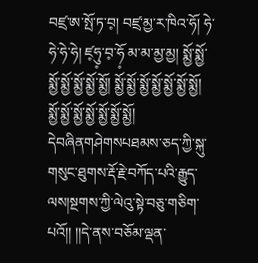བཛྲ་ཨ་སྤོ་ཏ་བ༷། བཛྲ་མྱ་ར་ཁིའ་ཧོ། ཧེ་ཧེ་ཧེ་ཧེ། ཛ༷ཧུ༷་བ༷་ཧོ༷ མ་མ་མྱ་མྱ། སྨྱོ་སྨྱོ་སྨྱོ་སྨྱོ་སྨྱོ་སྨྱོ་སྨྱོ། སྨྱོ་སྨྱོ་སྨྱོ་སྨྱོ་སྨྱོ་སྨྱོ་སྨྱོ། སྨྱོ་སྨྱོ་སྨྱོ་སྨྱོ་སྨྱོ་སྨྱོ་སྨྱོ། དེབཞིནགཤེགསཔཐམས་ཅད་ཀྱི་སྐུ་གསུང་ཐུགས་རྡོ་རྗེ་བཀོད་པའི་རྒྱུད་ལས།སྔགས་ཀྱི་ལེའུ་སྟེ་བཅུ་གཅིག་པའོ།། །།དེ་ནས་བཅོམ་ལྡན་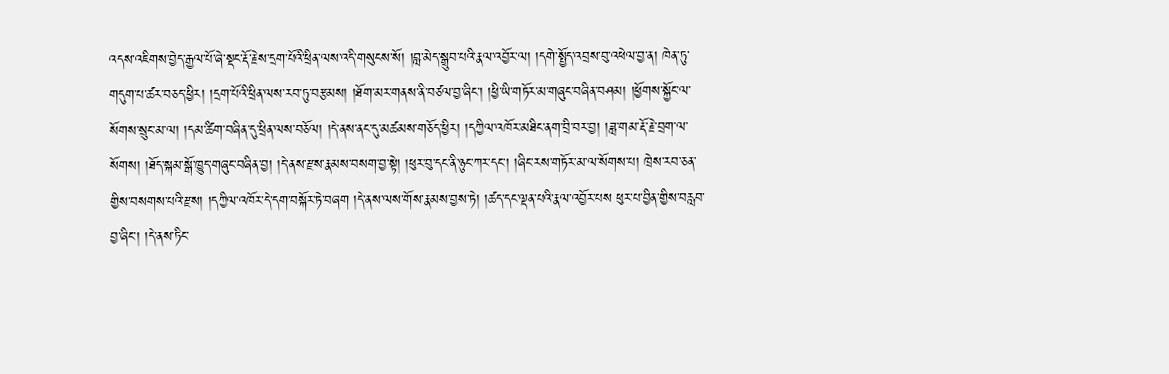འདས་འཇིགས་བྱེད་རྒྱལ་པོ་ཞེ་སྡང་རྡོ་རྗེས་དྲག་པོའི་ཕྲིན་ལས་འདི་གསུངས་སོ། །བླ་མེད་སྒྲུབ་པའི་རྣལ་འབྱོར་ལ། །དགེ་སྤྱོད་འབྲས་བུ་འཕེལ་བྱ་ན། ཁེན་ཏུ་གདུག་པ་ཚར་བཅད་ཕྱིར། །དྲག་པོའི་ཕྲིན་ལས་རབ་ཏུ་བརྩམས། །ཐོག་མར་གནས་ནི་བཙལ་བྱ་ཞིང་། །ཕྱི་ཡི་གཏོར་མ་གཞུང་བཞིན་བཤམ། །ཕྱོགས་སྐྱོང་ལ་སོགས་སྲུང་མ་ལ། །དམ་ཚིག་བཞིན་དུ་ཕྲིན་ལས་བཅོལ། །དེ་ནས་ནང་དུ་མཚམས་གཅོད་ཕྱིར། །དཀྱིལ་འཁོར་མཐིང་ནག་བྲི་བར་བྱ། །ཟླ་གམ་རྡོ་རྗེ་བྲག་ལ་སོགས། །ཐོད་སྐམ་སྒོ་ཁྱུད་གཞུང་བཞིན་བྱ། །དེ་ནས་རྫས་རྣམས་བསག་བྱ་སྟེ། །ཕུར་བུ་དང་ནི་ཉུང་ཀར་དང་། །ཞིང་རས་གཏོར་མ་ལ་སོགས་པ། ཁྲེས་རབ་ཅན་གྱིས་བསགས་པའི་རྫས། །དཀྱིལ་འཁོར་དེ་དག་བསྐོར་ཏེ་བཞག །དེ་ནས་ལས་གོས་རྣམས་བྱས་ཏེ། །ཚད་དང་ལྡན་པའི་རྣལ་འབྱོར་པས ཕུར་པ་བྱིན་གྱིས་བརླབ་བྱ་ཞིང་། །དེ་ནས་ཏིང་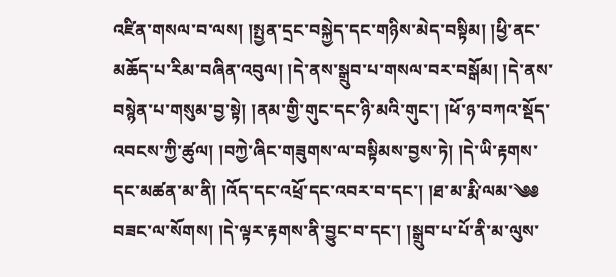འཛིན་གསལ་བ་ལས། །སྤྱན་དྲང་བསྐྱེད་དང་གཉིས་མེད་བསྟིམ། །ཕྱི་ནང་མཆོད་པ་རིམ་བཞིན་འབུལ། །དེ་ནས་སྒྲུབ་པ་གསལ་བར་བསྒོམ། །དེ་ནས་བསྙེན་པ་གསུམ་བྱ་སྟེ། །ནམ་གྱི་གུང་དང་ཉི་མའི་གུང་། །ཕོ་ཉ་བཀའ་སྡོད་འབངས་ཀྱི་ཚུལ། །བཀྱེ་ཞིང་གཟུགས་ལ་བསྟིམས་བྱས་ཏེ། །དེ་ཡི་རྟགས་དང་མཚན་མ་ནི། །འོད་དང་འཕྲོ་དང་འབར་བ་དང་། །ཐ་མ་རྨི་ལམ་༄༅ བཟང་ལ་སོགས། །དེ་ལྟར་རྟགས་ནི་བྱུང་བ་དང་། །སྒྲུབ་པ་པོ་ནི་མ་ལུས་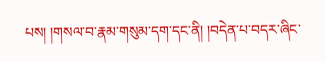པས། །གསལ་བ་རྣམ་གསུམ་དག་དང་ནི། །བདེན་པ་བདར་ཞིང་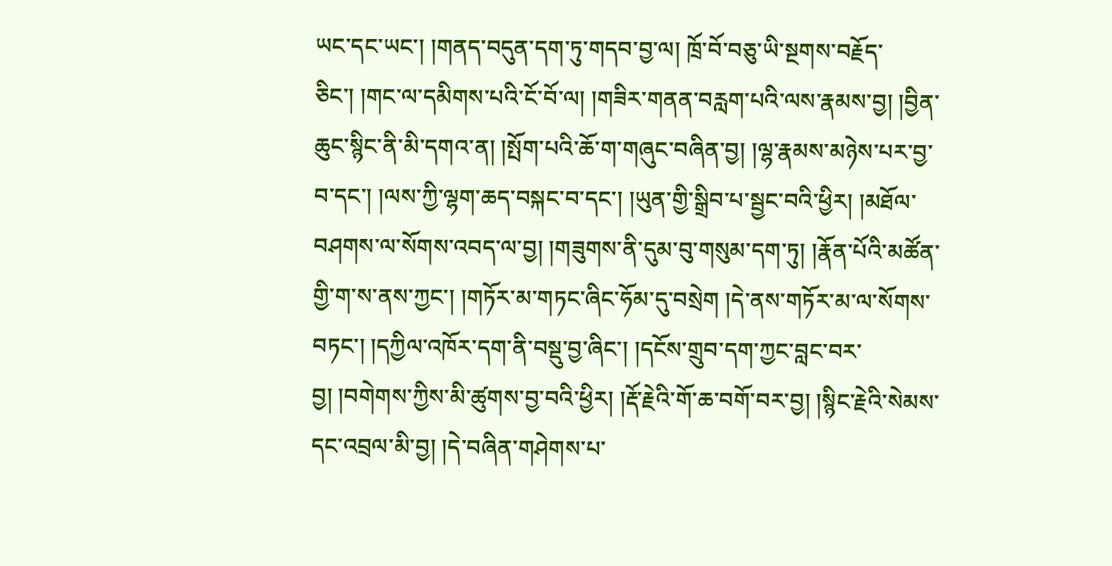ཡང་དང་ཡང་། །གནད་བདུན་དག་ཏུ་གདབ་བྱ་ལ། ཁྲོ་བོ་བཅུ་ཡི་སྔགས་བརྗོད་ཅིང་། །གང་ལ་དམིགས་པའི་ངོ་བོ་ལ། །གཟིར་གནན་བརླག་པའི་ལས་རྣམས་བྱ། །བྱིན་ཆུང་སྙིང་ནི་མི་དགའ་ན། །སྤོག་པའི་ཆོ་ག་གཞུང་བཞིན་བྱ། །ལྷ་རྣམས་མཉེས་པར་བྱ་བ་དང་། །ལས་ཀྱི་ལྷག་ཆད་བསྐང་བ་དང་། །ཡུན་གྱི་སྒྲིབ་པ་སྦྱང་བའི་ཕྱིར། །མཐོལ་བཤགས་ལ་སོགས་འབད་ལ་བྱ། །གཟུགས་ནི་དུམ་བུ་གསུམ་དག་ཏུ། །རྣོན་པོའི་མཚོན་གྱི་ག་ས་ནས་ཀྱང་། །གཏོར་མ་གཏང་ཞིང་ཧོམ་དུ་བསྲེག །དེ་ནས་གཏོར་མ་ལ་སོགས་བཏང་། །དཀྱིལ་འཁོར་དག་ནི་བསྡུ་བྱ་ཞིང་། །དངོས་གྲུབ་དག་ཀྱང་བླང་བར་བྱ། །བགེགས་ཀྱིས་མི་ཚུགས་བྱ་བའི་ཕྱིར། །རྡོ་རྗེའི་གོ་ཆ་བགོ་བར་བྱ། །སྙིང་རྗེའི་སེམས་དང་འབྲལ་མི་བྱ། །དེ་བཞིན་གཤེགས་པ་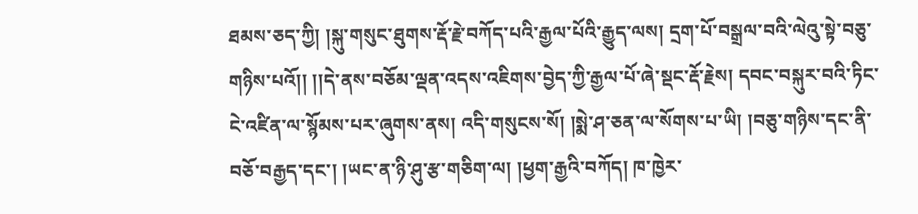ཐམས་ཅད་ཀྱི། །སྐུ་གསུང་ཐུགས་རྡོ་རྗེ་བཀོད་པའི་རྒྱལ་པོའི་རྒྱུད་ལས། དྲག་པོ་བསྒྲལ་བའི་ལེའུ་སྟེ་བཅུ་གཉིས་པའོ།། །།དེ་ནས་བཅོམ་ལྡན་འདས་འཇིགས་བྱེད་ཀྱི་རྒྱལ་པོ་ཞེ་སྡང་རྡོ་རྗེས། དབང་བསྐུར་བའི་ཏིང་ངེ་འཛིན་ལ་སྙོམས་པར་ཞུགས་ནས། འདི་གསུངས་སོ། །སྨེ་ཤ་ཅན་ལ་སོགས་པ་ཡི། །བཅུ་གཉིས་དང་ནི་བཅོ་བརྒྱད་དང་། །ཡང་ན་ཉི་ཤུ་རྩ་གཅིག་ལ། །ཕྱག་རྒྱའི་བཀོད། ཁ་ཁྱེར་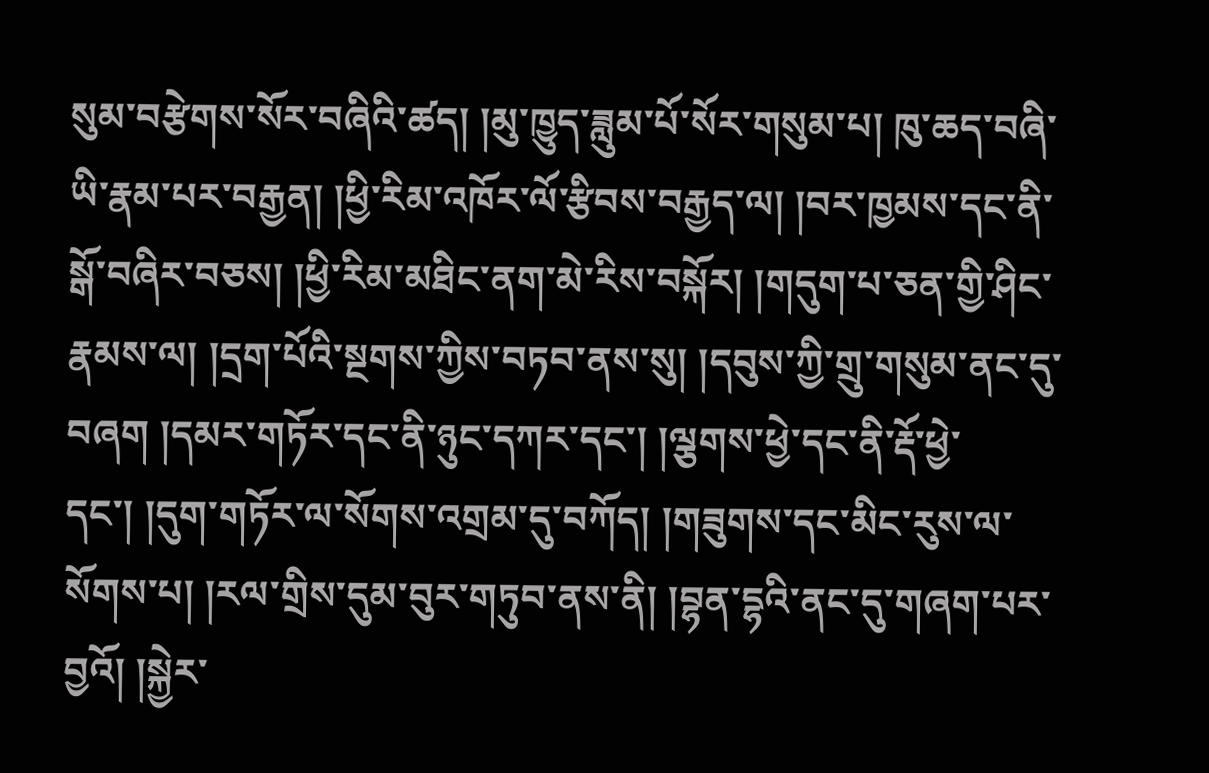སུམ་བརྩེགས་སོར་བཞིའི་ཚད། །མུ་ཁྱུད་ཟླུམ་པོ་སོར་གསུམ་པ། ཁུ་ཆད་བཞི་ཡི་རྣམ་པར་བརྒྱན། །ཕྱི་རིམ་འཁོར་ལོ་རྩིབས་བརྒྱད་ལ། །བར་ཁྱམས་དང་ནི་སྒོ་བཞིར་བཅས། །ཕྱི་རིམ་མཐིང་ནག་མེ་རིས་བསྐོར། །གདུག་པ་ཅན་གྱི་ཤིང་རྣམས་ལ། །དྲག་པོའི་སྔགས་ཀྱིས་བཏབ་ནས་སུ། །དབུས་ཀྱི་གྲུ་གསུམ་ནང་དུ་བཞག །དམར་གཏོར་དང་ནི་ཉུང་དཀར་དང་། །ལྕགས་ཕྱེ་དང་ནི་རྡོ་ཕྱེ་དང་། །དུག་གཏོར་ལ་སོགས་འགྲམ་དུ་བཀོད། །གཟུགས་དང་མིང་རུས་ལ་སོགས་པ། །རལ་གྲིས་དུམ་བུར་གཏུབ་ནས་ནི། །བྷན་དྷའི་ནང་དུ་གཞག་པར་བྱའོ། །སྐྱེར་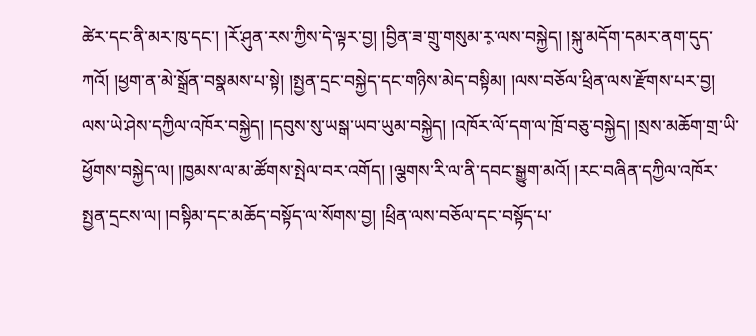ཚེར་དང་ནི་མར་ཁུ་དང་། །རོ་ཤུན་རས་ཀྱིས་དེ་ལྟར་བྱ། །བྱིན་ཟ་གྲུ་གསུམ་ར༷་ལས་བསྐྱེད། །སྐུ་མདོག་དམར་ནག་དུད་ཀའོ། །ཕྱག་ན་མེ་སྒྲོན་བསྣམས་པ་སྟེ། །སྤྱན་དྲང་བསྐྱེད་དང་གཉིས་མེད་བསྟིམ། །ལས་བཅོལ་ཕྲིན་ལས་རྫོགས་པར་བྱ། ལས་ཡེ་ཤེས་དཀྱིལ་འཁོར་བསྐྱེད། །དབུས་སུ་ཡསྒ་ཡབ་ཡུམ་བསྐྱེད། །འཁོར་ལོ་དག་ལ་ཁྲོ་བཅུ་བསྐྱེད། །སྲས་མཆོག་གྲ་ཡི་ཕྱོགས་བསྐྱེད་ལ། །ཁྱམས་ལ་མ་ཚོགས་སྤེལ་བར་འགོད། །ལྕགས་རི་ལ་ནི་དབང་སྒྱུག་མའོ། །རང་བཞིན་དཀྱིལ་འཁོར་སྤྱན་དྲངས་ལ། །བསྟིམ་དང་མཆོད་བསྟོད་ལ་སོགས་བྱ། །ཕྲིན་ལས་བཅོལ་དང་བསྟོད་པ་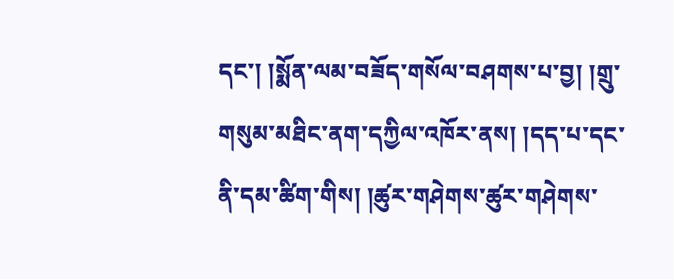དང་། །སྨོན་ལམ་བཟོད་གསོལ་བཤགས་པ་བྱ། །གྲུ་གསུམ་མཐིང་ནག་དཀྱིལ་འཁོར་ནས། །དད་པ་དང་ནི་དམ་ཚིག་གིས། །ཚུར་གཤེགས་ཚུར་གཤེགས་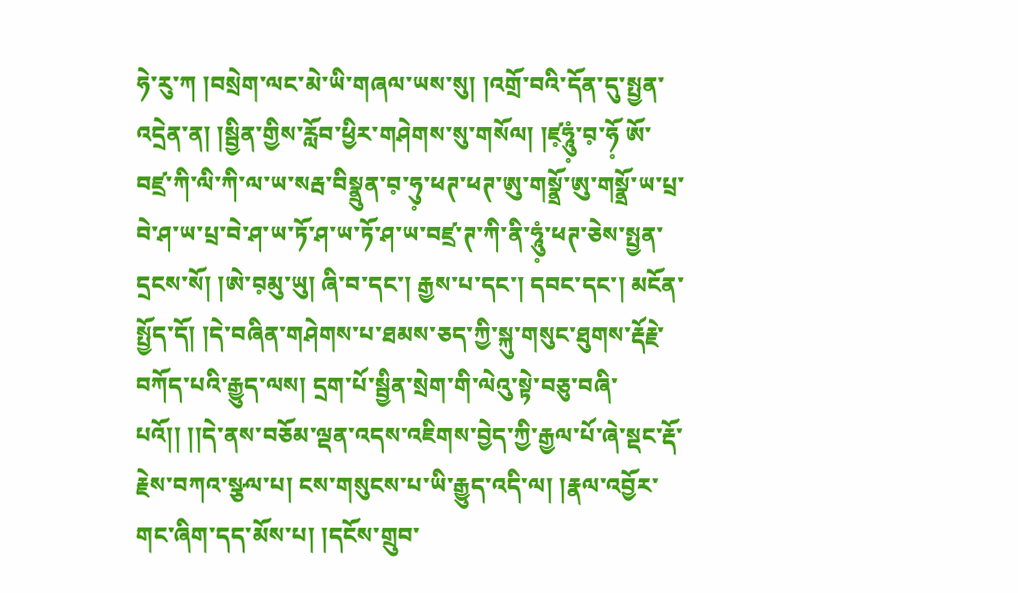ཧེ་རུ་ཀ །བསྲེག་ལང་མེ་ཡི་གཞལ་ཡས་སུ། །འགྲོ་བའི་དོན་དུ་སྤྱན་འདྲེན་ན། །སྦྱིན་གྱིས་རློབ་ཕྱིར་གཤེགས་སུ་གསོལ། །ཛ༷ཧཱུཾ༷་བ༷་ཧོ༷ ཨོ་བཛྲ་ཀི་ལི་ཀི་ལ་ཡ་སརྦ་བིསྣྲུན་བ༷་ཧུ༷་ཕཊ་ཕཊ་ཨུ་གསྣྲོ་ཨུ་གསྣྲོ་ཡ་པྲ་བེ་ཤ་ཡ་པྲ་བེ་ཤ་ཡ་ཏོ་ཤ་ཡ་ཏོ་ཤ་ཡ་བཛྲ་ཊ་ཀི་ནི་ཧཱུཾ༷་ཕཊ་ཅེས་སྤྱན་དྲངས་སོ། །ཨེ་བ༷མུ་ཡུ། ཞི་བ་དང་། རྒྱས་པ་དང་། དབང་དང་། མངོན་སྤྱོད་དོ། །དེ་བཞིན་གཤེགས་པ་ཐམས་ཅད་ཀྱི་སྐུ་གསུང་ཐུགས་རྡོརྗེ་བཀོད་པའི་རྒྱུད་ལས། དྲག་པོ་སྦྱིན་སྲེག་གི་ལེའུ་སྟེ་བཅུ་བཞི་པའོ།། །།དེ་ནས་བཅོམ་ལྡན་འདས་འཇིགས་བྱེད་ཀྱི་རྒྱལ་པོ་ཞེ་སྡང་རྡོ་རྗེས་བཀའ་སྩལ་པ། ངས་གསུངས་པ་ཡི་རྒྱུད་འདི་ལ། །རྣལ་འབྱོར་གང་ཞིག་དད་མོས་པ། །དངོས་གྲུབ་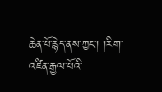ཆེན་པོ་རྙེད་ནས་ཀྱང་། །རིག་འཛིན་རྒྱལ་པོའི་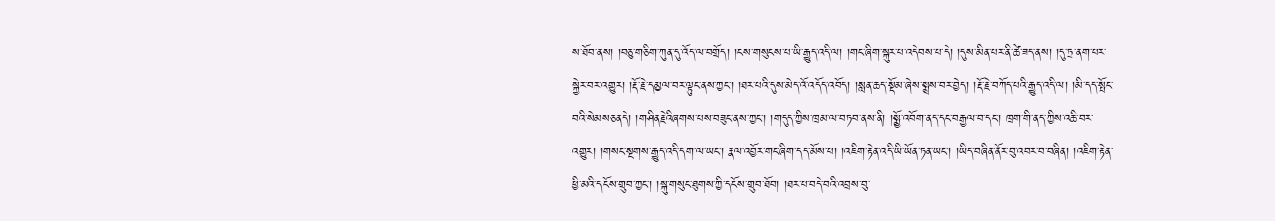ས་ཐོབ་ནས། །བཅུ་གཅིག་ཀུན་དུ་འོད་ལ་བགྲོད། །ངས་གསུངས་པ་ཡི་རྒྱུད་འདི་ལ། །གང་ཞིག་སྐུར་པ་འདེབས་པ་དེ། །དུས་མིན་པར་ནི་ཚེ་ཟད་ནས། །དུ་ཏྲ་ནག་པར་སྐྱེར་བར་འགྱུར། །རྡོ་རྗེ་དམྱལ་བར་ལྟུང་ནས་ཀྱང་། །ཐར་པའི་དུས་མེད་འོ་འདོད་འབོད། །སླན་ཆད་སྡོམ་ཞེས་སྨྲས་བར་བྱེད། །རྡོ་རྗེ་བཀོད་པའི་རྒྱུད་འདི་ལ། །མི་དད་སྤོང་བའི་སེམསཅནདེ། །གཤིནརྗེའིཞགས་པས་བཟུང་ནས་ཀྱང་། །གདུད་ཀྱིས་ཁྲམ་ལ་བཏབ་ནས་ནི། །སྨྱོ་འབོག་ནད་དང་བརྒྱལ་བ་དང་། ཁྲག་གི་ནད་ཀྱིས་འཆི་བར་འགྱུར། །གསང་སྔགས་རྒྱུད་འདི་དག་ལ་ཡང་། རྣལ་འབྱོར་གང་ཞིག་དད་མོས་པ། །འཇིག་རྟེན་འདི་ཡི་ཡོན་ཏན་ཡང་། །ཡིད་བཞིན་ནོར་བུ་འབར་བ་བཞིན། །འཇིག་རྟེན་ཕྱི་མའི་དངོས་གྲུབ་ཀྱང་། །སྐུ་གསུང་ཐུགས་ཀྱི་དངོས་གྲུབ་ཐོབ། །ཐར་པ་བདེ་བའི་འབྲས་བུ་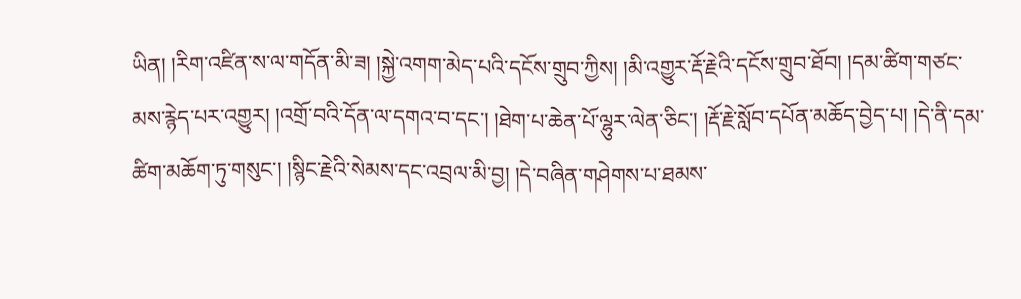ཡིན། །རིག་འཛིན་ས་ལ་གདོན་མི་ཟ། །སྐྱེ་འགག་མེད་པའི་དངོས་གྲུབ་ཀྱིས། །མི་འགྱུར་རྡོ་རྗེའི་དངོས་གྲུབ་ཐོབ། །དམ་ཚིག་གཙང་མས་རྙེད་པར་འགྱུར། །འགྲོ་བའི་དོན་ལ་དགའ་བ་དང་། །ཐེག་པ་ཆེན་པོ་ལྷུར་ལེན་ཅིང་། །རྡོ་རྗེ་སློབ་དཔོན་མཆོད་བྱེད་པ། །དེ་ནི་དམ་ཚིག་མཆོག་ཏུ་གསུང་། །སྙིང་རྗེའི་སེམས་དང་འབྲལ་མི་བྱ། །དེ་བཞིན་གཤེགས་པ་ཐམས་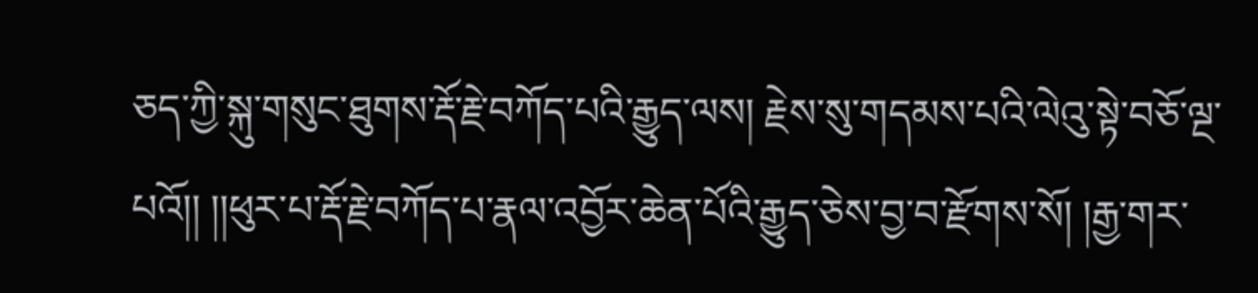ཅད་ཀྱི་སྐུ་གསུང་ཐུགས་རྡོ་རྗེ་བཀོད་པའི་རྒྱུད་ལས། རྗེས་སུ་གདམས་པའི་ལེའུ་སྟེ་བཅོ་ལྔ་པའོ།། །།ཕུར་པ་རྡོ་རྗེ་བཀོད་པ་རྣལ་འབྱོར་ཆེན་པོའི་རྒྱུད་ཅེས་བྱ་བ་རྫོགས་སོ། །རྒྱ་གར་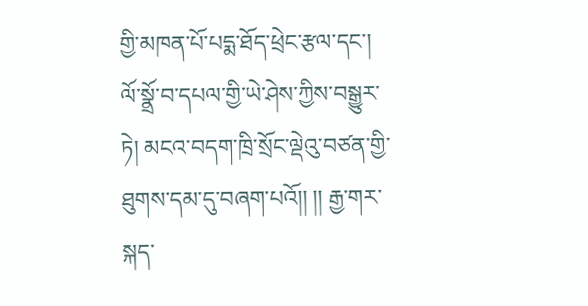གྱི་མཁན་པོ་པདྨ་ཐོད་ཕྲེང་རྩལ་དང་། ལོ་སྣྲོ་བ་དཔལ་གྱི་ཡེ་ཤེས་ཀྱིས་བསྒྱུར་ཏེ། མངའ་བདག་ཁྲི་སྲོང་ལྡེའུ་བཙན་གྱི་ཐུགས་དམ་དུ་བཞག་པའོ།། །། རྒྱ་གར་སྐད་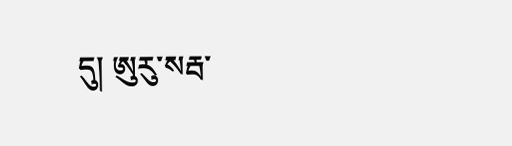དུ། ཨུརུ་སརྦ་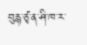བུརྙ་ཙྭ་ན་ཤི་ཁ་ར་